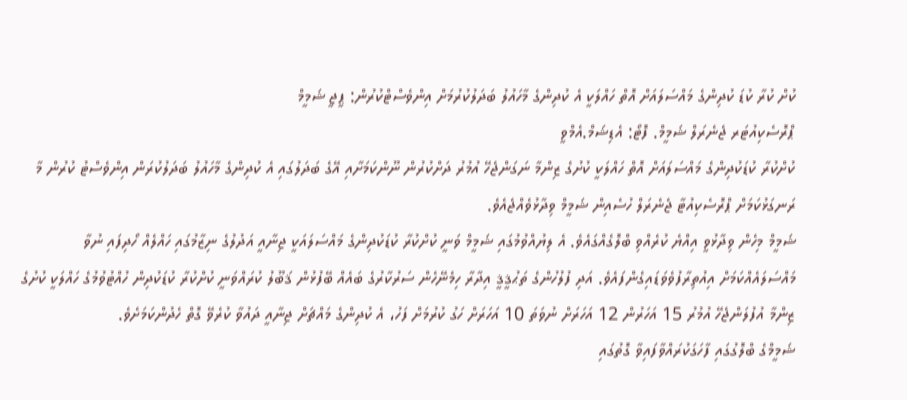ކުށް ކުރާ ކުޑަ ކުދިންގެ މައްސަލައަށް އޮތް ހައްލަކީ އެ ކުދިންގެ މާހައުލު ބަދަލުކުރުމަށް އިންވެސްޓްކުރުން: ޕީޖީ ޝަމީމް
ޕްރޮސެކިއުޓަރ ޖެނެރަލް ޝަމީމް. ފޮޓޯ: އެޑިޝަމް.އެމްވީ
ކުށްކުރާ ކުޑަކުދިންގެ މައްސަލައަށް އޮތް ހައްލަކީ ކުށުގެ ޒިންމާ ނަގަންޖެހޭ އުމުރު ދަށްކުރުން ނޫންކަމަށާއި އޭގެ ބަދަލުގައި އެ ކުދިންގެ މާހައުލު ބަދަލުކުރަން އިންވެސްޓު ކުރުން މާ ރަނގަޅުކަމަށް ޕްރޮސެކިއުޓާ ޖެނެރަލް ހުސެއިން ޝަމީމް ވިދާޅުވެއްޖެއެވެ.
ޝަމީމް މިހެން ވިދާޅުވީ އިއްޔެ ކުރެއްވި ބްލޮގެއްގައެވެ. އެ ލިޔުއްވުމުގައި ޝަމީމް ވަނީ ކުށްކުރާ ކުޑަކުދިންގެ މައްސަލައަކީ ޖިނާއީ އަދުލުގެ ނިޒާމުގައި ހައްލެއް ހޯދިފައި ނުވާ މައްސަލައެއްކަމަށް އިއުތިރާފުވެވަޑައިގެންފައެވެ. އަދި ފުލުހުންގެ ތަޙުޤީޤީ އިދާރާ ހިމެނޭހެން ސަރުކާރުގެ ބައެއް ބޭފުޅުން ޤަބޫލު ކުރައްވަނީ ކުށްކުރާ ކުޑަކުދިން ހުއްޓުވުމުގެ ހައްލަކީ ކުށުގެ ޒިންމާ އުފުލަންޖެހޭ އުމުރު 15 އަހަރުން 12 އަހަރަށް ނުވަތަ 10 އަހަރަށް ހަގު ކުރުމަށް ފަހު، އެ ކުދިންގެ މައްޗަށް ޖިނާއީ ދައުވާ ކުރެވޭ ގޮތް ހެދުންކަމަށެވެ.
ޝަމީމްގެ ބްލޮގުގައި ފާހަގަކުރައްވާފައިވާ ގޮތުގައި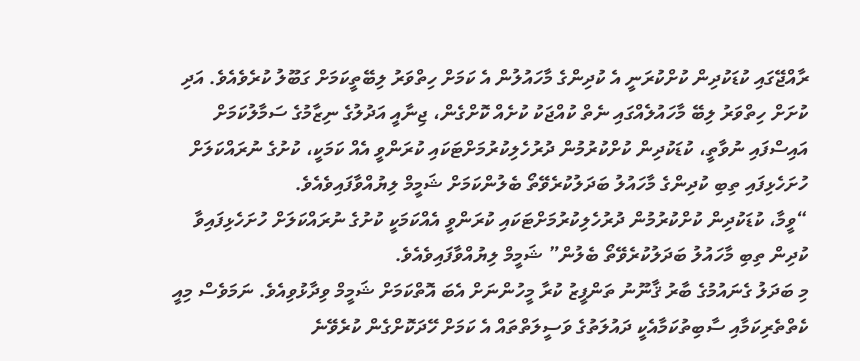ރާއްޖޭގައި ކުޑަކުދިން ކުށްކުރަނީ އެ ކުދިންގެ މާހައުލުން އެ ކަމަށް ހިތްވަރު ލިބޭތީކަމަށް ގަބޫލު ކުރެވެއެވެ. އަދި ކުށަށް ހިތްވަރު ލިބޭ މާހައުލެއްގައި ނެތް ކުއްޖަކު ކުށެއް ކޮށްގެން، ޖިނާއީ އަދުލުގެ ނިޒާމުގެ ސަމާލުކަމަށް އައިސްފައި ނުވާތީ، ކުޑަކުދިން ކުށްކުރުމުން ދުރުހެލިކުރުމަށްޓަކައި ކުރަންވީ އެއް ކަމަކީ، ކުށުގެ ނުރައްކަލަށް ހުށަހެޅިފައި ތިބި ކުދިންގެ މާހައުލު ބަދަލުކުރެވޭތޯ ބެލުންކަމަށް ޝަމީމް ލިޔުއްވާފައިވެއެވެ.
“ވީމާ، ކުޑަކުދިން ކުށްކުރުމުން ދުރުހެލިކުރުމަށްޓަކައި ކުރަންވީ އެއްކަމަކީ ކުށުގެ ނުރައްކަލަށް ހުށަހެޅިފައިވާ ކުދިން ތިބި މާހައުލު ބަދަލުކުރެވޭތޯ ބެލުން” ޝަމީމް ލިޔުއްވާފައިވެއެވެ.
މި ބަދަލު ގެނައުމުގެ ބާރު ޤާނޫނު ތަންފީޒު ކުރާ މީހުންނަށް އެބަ އޮތްކަމަށް ޝަމީމް ވިދާޅުވިއެވެ. ނަމަވެސް މިއީ ކެތްތެރިކަމާއި ސާބިތުކަމާއެކީ ދައުލަތުގެ ވަސީލަތްތައް އެ ކަމަށް ހޭދަކޮށްގެން ކުރެވޭނެ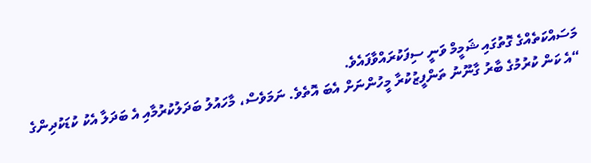މަސައްކަތެއްގެ ގޮތުގައި ޝަމީމް ވަނީ ސިފަކުރައްވާފައެވެ.
“އެ ކަން ކުރުމުގެ ބާރު ގާނޫނު ތަންފީޒުކުރާ މީހުންނަށް އެބަ އޮތެވެ. ނަމަވެސް، މާހައުލު ބަދަލުކުރުމާއި އެ ބަދަލާ އެކު ކުޑަކުދިންގެ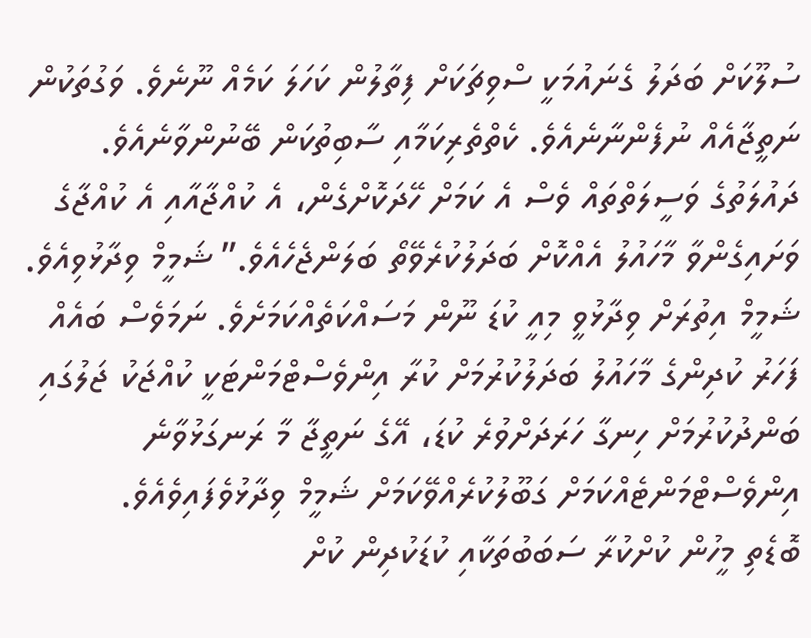ސުލޫކަށް ބަދަލު ގެނައުމަކީ ސްވިޗަކަށް ފިތާލުން ކަހަލަ ކަމެއް ނޫނެވެ. ވަގުތަކުން ނަތީޖާއެއް ނުފެންނާނެއެވެ. ކެތްތެރިކަމާއި ސާބިތުކަން ބޭނުންވާނެއެވެ. ދައުލަތުގެ ވަސީލަތްތައް ވެސް އެ ކަމަށް ހޭދަކޮށްގެން، އެ ކުއްޖާއާއި އެ ކުއްޖާގެ ވަށައިގެންވާ މާހައުލު އެއްކޮށް ބަދަލުކުރެވޭތޯ ބަލަންޖެހެއެވެ.” ޝަމީމް ވިދާޅުވިއެވެ.
ޝަމީމް އިތުރަށް ވިދާޅުވީ މިއީ ކުޑަ ނޫން މަސައްކަތެއްކަމަށެވެ. ނަމަވެސް ބައެއް ފަހަރު ކުދިންގެ މާހައުލު ބަދަލުކުރުމަށް ކުރާ އިންވެސްޓްމަންޓަކީ ކުއްޖަކު ޖަލުގައި ބަންދުކުރުމަށް ހިނގާ ހަރަދަށްވުރެ ކުޑަ، އޭގެ ނަތީޖާ މާ ރަނގަޅުވާނެ އިންވެސްޓްމަންޓެއްކަމަށް ގަބޫލުކުރެއްވޭކަމަށް ޝަމީމް ވިދާޅުވެފައިވެއެވެ.
ބޮޑެތި މީހުން ކުށްކުރާ ސަބަބުތަކާއި ކުޑަކުދިން ކުށް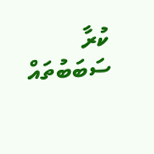ކުރާ ސަބަބުތައް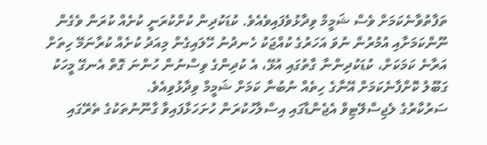ތަފާތުވާނެކަމަށް ވެސް ޝަމީމް ވިދާޅުވެފައިވެއެވެ. ކުޑަކުދިން ކުށްކުރަނީ ކުށެއް ކުރަން ވެގެން ނޫންކަމަށާއި އުމުރުން ނުވަ އަހަރުގެ ކުއްޖަކު ހެނދުނު ހޭލައިގެން މިއަދު ކުށެއް ކުރާނަމޭ ހިތަށް އަރާނެ ކަމަކަށް، ކުޑަކުދިންނާ ގާތުގައި އުޅޭ، އެ ކުދިންގެ ވިސްނުން ހުންނަ ގޮތް އެނގޭ މީހަކު ގަބޫލު ކޮށްފާނެކަމަށް އޭނާގެ ހިތެއް ނުބުނާ ކަމަށް ޝަމީމް ވިދާޅުވިއެވެ.
ސަރުކާރުގެ ލެޖިސްލޭޓިވް އެޖެންޑާގައި އިސްލާހުކުރަން ހުށަހަޅާފައިވާ ގާނޫނުތަކުގެ ތެރޭގައި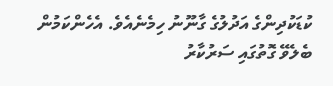ކުޑަކުދިންގެ އަދުލުގެ ގާނޫނު ހިމެނެއެވެ. އެހެންކަމުން ބެލެވޭ ގޮތުގައި ސަރުކާރު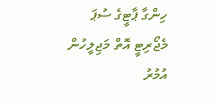ހިންގާ ޕާޓީގެ ސުޕަ މެޖޯރިޓީ އޮތް މަޖިލީހުން އުމުރު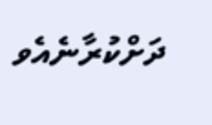ދަށްކުރާނެއެވ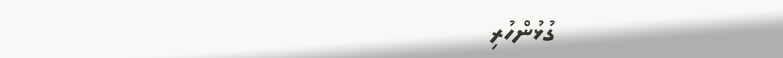ގުޅުންހުރި